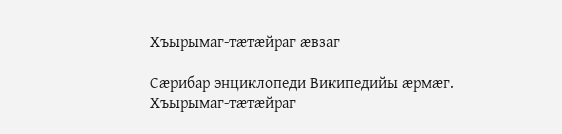Хъырымаг-тæтæйраг æвзаг

Сæрибар энциклопеди Википедийы æрмæг.
Хъырымаг-тæтæйраг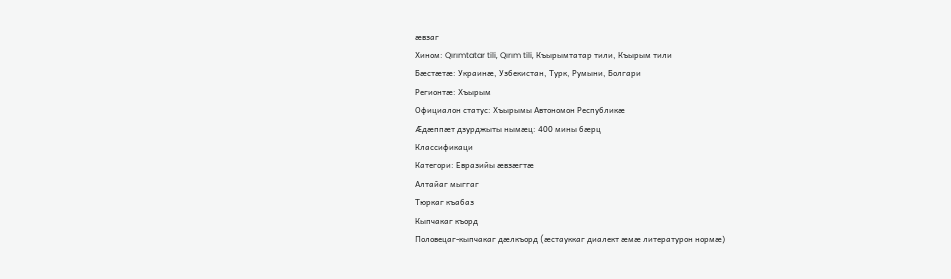æвзаг
Хином: Qırımtatar tili, Qırım tili, Къырымтатар тили, Къырым тили
Бæстæтæ: Украинæ, Узбекистан, Турк, Румыни, Болгари
Регионтæ: Хъырым
Официалон статус: Хъырымы Автономон Республикæ
Æдæппæт дзурджыты нымæц: 400 мины бæрц
Классификаци
Категори: Евразийы æвзæгтæ
Алтайаг мыггаг
Тюркаг къабаз
Кыпчакаг къорд
Половецаг-кыпчакаг дæлкъорд (æстауккаг диалект æмæ литературон нормæ)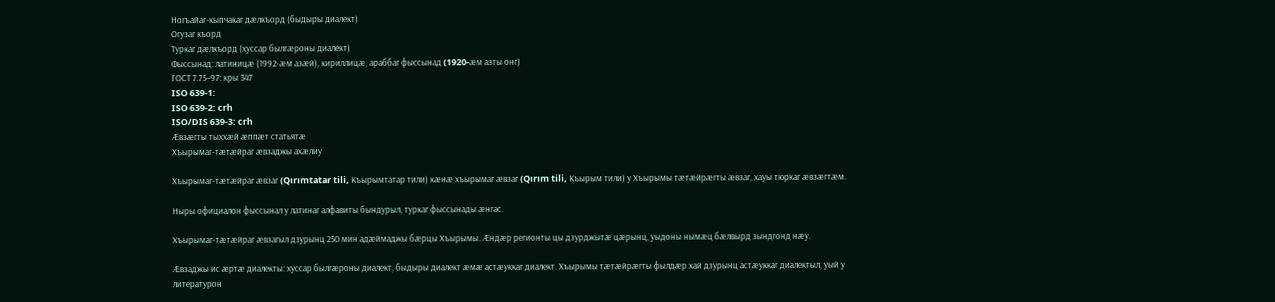Ногъайаг-кыпчакаг дæлкъорд (быдыры диалект)
Огузаг къорд
Туркаг дæлкъорд (хуссар былгæроны диалект)
Фыссынад: латиницæ (1992-æм азæй), кириллицæ, араббаг фыссынад (1920-æм азты онг)
ГОСТ 7.75–97: кры 347
ISO 639-1:
ISO 639-2: crh
ISO/DIS 639-3: crh
Æвзæгты тыххæй æппæт статьятæ
Хъырымаг-тæтæйраг æвзаджы ахæлиу

Хъырымаг-тæтæйраг æвзаг (Qırımtatar tili, Къырымтатар тили) кæнæ хъырымаг æвзаг (Qırım tili, Къырым тили) у Хъырымы тæтæйрæгты æвзаг, хауы тюркаг æвзæгтæм.

Ныры официалон фыссынал у латинаг алфавиты бындурыл, туркаг фыссынады æнгас.

Хъырымаг-тæтæйраг æвзагыл дзурынц 250 мин адæймаджы бæрцы Хъырымы. Æндæр регионты цы дзурджытæ цæрынц, уыдоны нымæц бæлвырд зындгонд нæу.

Æвзаджы ис æртæ диалекты: хуссар былгæроны диалект, быдыры диалект æмæ астæуккаг диалект. Хъырымы тæтæйрæгты фылдæр хай дзурынц астæуккаг диалектыл, уый у литературон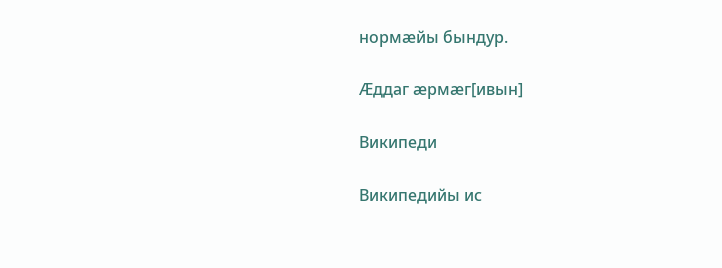нормæйы бындур.

Æддаг æрмæг[ивын]

Википеди

Википедийы ис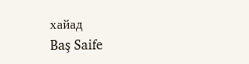хайад
Baş Saife